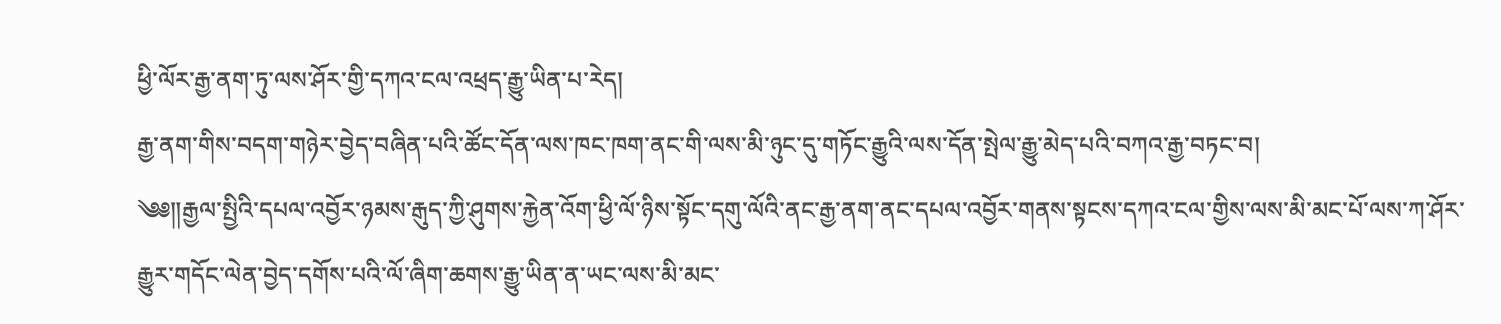ཕྱི་ལོར་རྒྱ་ནག་ཏུ་ལས་ཤོར་གྱི་དཀའ་ངལ་འཕྲད་རྒྱུ་ཡིན་པ་རེད།
རྒྱ་ནག་གིས་བདག་གཉེར་བྱེད་བཞིན་པའི་ཚོང་དོན་ལས་ཁང་ཁག་ནང་གི་ལས་མི་ཉུང་དུ་གཏོང་རྒྱུའི་ལས་དོན་སྤེལ་རྒྱུ་མེད་པའི་བཀའ་རྒྱ་བཏང་བ།
༄༅༎རྒྱལ་སྤྱིའི་དཔལ་འབྱོར་ཉམས་རྒུད་ཀྱི་ཤུགས་རྐྱེན་འོག་ཕྱི་ལོ་ཉིས་སྟོང་དགུ་ལོའི་ནང་རྒྱ་ནག་ནང་དཔལ་འབྱོར་གནས་སྟངས་དཀའ་ངལ་གྱིས་ལས་མི་མང་པོ་ལས་ཀ་ཤོར་རྒྱུར་གདོང་ལེན་བྱེད་དགོས་པའི་ལོ་ཞིག་ཆགས་རྒྱུ་ཡིན་ན་ཡང་ལས་མི་མང་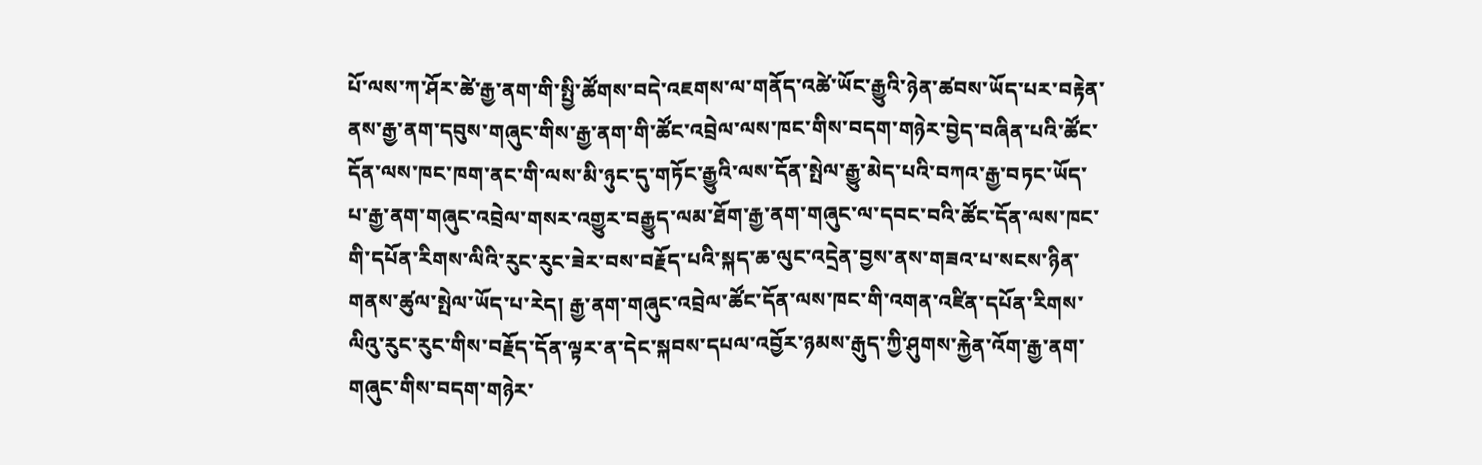པོ་ལས་ཀ་ཤོར་ཚེ་རྒྱ་ནག་གི་སྤྱི་ཚོགས་བདེ་འཇགས་ལ་གནོད་འཚེ་ཡོང་རྒྱུའི་ཉེན་ཚབས་ཡོད་པར་བརྟེན་ནས་རྒྱ་ནག་དབུས་གཞུང་གིས་རྒྱ་ནག་གི་ཚོང་འབྲེལ་ལས་ཁང་གིས་བདག་གཉེར་བྱེད་བཞིན་པའི་ཚོང་དོན་ལས་ཁང་ཁག་ནང་གི་ལས་མི་ཉུང་དུ་གཏོང་རྒྱུའི་ལས་དོན་སྤེལ་རྒྱུ་མེད་པའི་བཀའ་རྒྱ་བཏང་ཡོད་པ་རྒྱ་ནག་གཞུང་འབྲེལ་གསར་འགྱུར་བརྒྱུད་ལམ་ཐོག་རྒྱ་ནག་གཞུང་ལ་དབང་བའི་ཚོང་དོན་ལས་ཁང་གི་དཔོན་རིགས་ལིའི་རུང་རུང་ཟེར་བས་བརྗོད་པའི་སྐད་ཆ་ལུང་འདྲེན་བྱས་ནས་གཟའ་པ་སངས་ཉིན་གནས་ཚུལ་སྤེལ་ཡོད་པ་རེད། རྒྱ་ནག་གཞུང་འབྲེལ་ཚོང་དོན་ལས་ཁང་གི་འགན་འཛིན་དཔོན་རིགས་ལིའུ་རུང་རུང་གིས་བརྗོད་དོན་ལྟར་ན་དེང་སྐབས་དཔལ་འབྱོར་ཉམས་རྒུད་ཀྱི་ཤུགས་རྐྱེན་འོག་རྒྱ་ནག་གཞུང་གིས་བདག་གཉེར་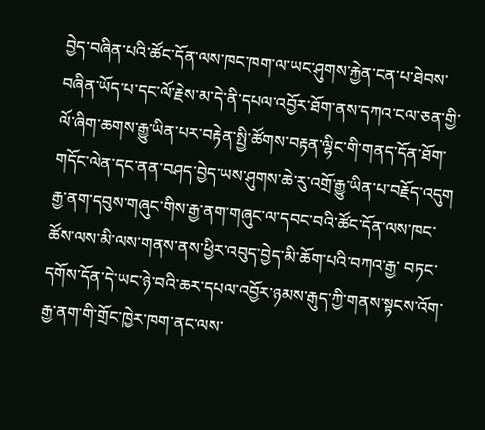བྱེད་བཞིན་པའི་ཚོང་དོན་ལས་ཁང་ཁག་ལ་ཡང་ཤུགས་རྐྱེན་ངན་པ་ཐེབས་བཞིན་ཡོད་པ་དང་ལོ་རྗེས་མ་དེ་ནི་དཔལ་འབྱོར་ཐོག་ནས་དཀའ་ངལ་ཅན་གྱི་ལོ་ཞིག་ཆགས་རྒྱུ་ཡིན་པར་བརྟེན་སྤྱི་ཚོགས་བརྟན་ལྷིང་གི་གནད་དོན་ཐོག་གདོང་ལེན་དང་ནན་བཤད་བྱེད་ཡས་ཤུགས་ཆེ་རུ་འགྲོ་རྒྱུ་ཡིན་པ་བརྗོད་འདུག རྒྱ་ནག་དབུས་གཞུང་གིས་རྒྱ་ནག་གཞུང་ལ་དབང་བའི་ཚོང་དོན་ལས་ཁང་ཚོས་ལས་མི་ལས་གནས་ནས་ཕྱིར་འབུད་བྱེད་མི་ཆོག་པའི་བཀའ་རྒྱ་ བཏང་དགོས་དོན་དེ་ཡང་ཉེ་བའི་ཆར་དཔལ་འབྱོར་ཉམས་རྒུད་ཀྱི་གནས་སྟངས་འོག་རྒྱ་ནག་གི་གྲོང་ཁྱེར་ཁག་ནང་ལས་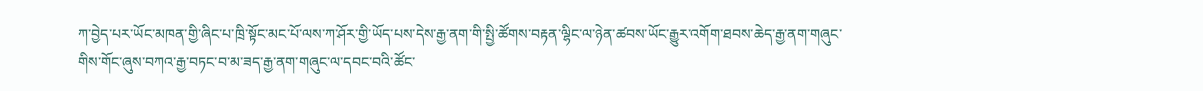ཀ་བྱེད་པར་ཡོང་མཁན་གྱི་ཞིང་པ་ཁྲི་སྟོང་མང་པོ་ལས་ཀ་ཤོར་གྱི་ཡོད་པས་དེས་རྒྱ་ནག་གི་སྤྱི་ཚོགས་བརྟན་ལྷིང་ལ་ཉེན་ཚབས་ཡོང་རྒྱུར་འགོག་ཐབས་ཆེད་རྒྱ་ནག་གཞུང་གིས་གོང་ཞུས་བཀའ་རྒྱ་བཏང་བ་མ་ཟད་རྒྱ་ནག་གཞུང་ལ་དབང་བའི་ཚོང་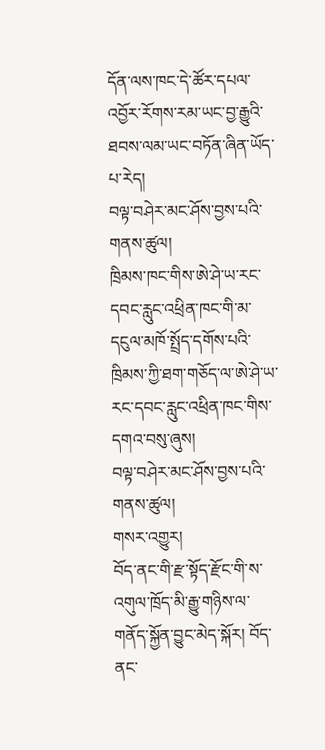དོན་ལས་ཁང་དེ་ཚོར་དཔལ་འབྱོར་རོགས་རམ་ཡང་བྱ་རྒྱུའི་ཐབས་ལམ་ཡང་བཏོན་ཞིན་ཡོད་པ་རེད།
བལྟ་བཤེར་མང་ཤོས་བྱས་པའི་གནས་ཚུལ།
ཁྲིམས་ཁང་གིས་ཨེ་ཤེ་ཡ་རང་དབང་རླུང་འཕྲིན་ཁང་གི་མ་དངུལ་མཁོ་སྤྲོད་དགོས་པའི་ཁྲིམས་ཀྱི་ཐག་གཅོད་ལ་ཨེ་ཤེ་ཡ་རང་དབང་རླུང་འཕྲིན་ཁང་གིས་དགའ་བསུ་ཞུས།
བལྟ་བཤེར་མང་ཤོས་བྱས་པའི་གནས་ཚུལ།
གསར་འགྱུར།
བོད་ནང་གི་རྫ་སྟོད་རྫོང་གི་ས་འགུལ་ཁྲོད་མི་རྒྱུ་གཉིས་ལ་གནོད་སྐྱོན་བྱུང་མེད་སྐོར། བོད་ནང་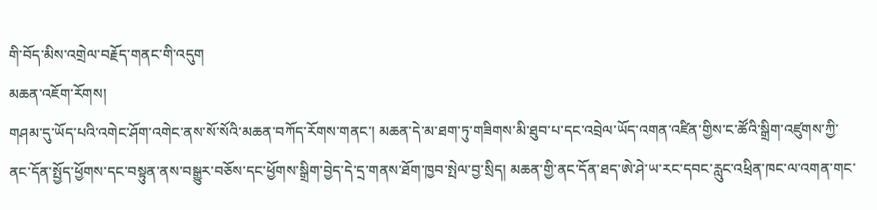གི་བོད་མིས་འགྲེལ་བརྗོད་གནང་གི་འདུག
མཆན་འཇོག་རོགས།
གཤམ་དུ་ཡོད་པའི་འགེང་ཤོག་འགེང་ནས་སོ་སོའི་མཆན་བཀོད་རོགས་གནང་། མཆན་དེ་མ་ཐག་ཏུ་གཟིགས་མི་ཐུབ་པ་དང་འབྲེལ་ཡོད་འགན་འཛིན་གྱིས་ང་ཚོའི་སྒྲིག་འཛུགས་ཀྱི་ནང་དོན་སྤྱོད་ཕྱོགས་དང་བསྟུན་ནས་བསྒྱུར་བཅོས་དང་ཕྱོགས་སྒྲིག་བྱེད་དེ་དྲ་གནས་ཐོག་ཁྱབ་སྤེལ་བྱ་སྲིད། མཆན་གྱི་ནང་དོན་ཐད་ཨེ་ཤེ་ཡ་རང་དབང་རླུང་འཕྲིན་ཁང་ལ་འགན་གང་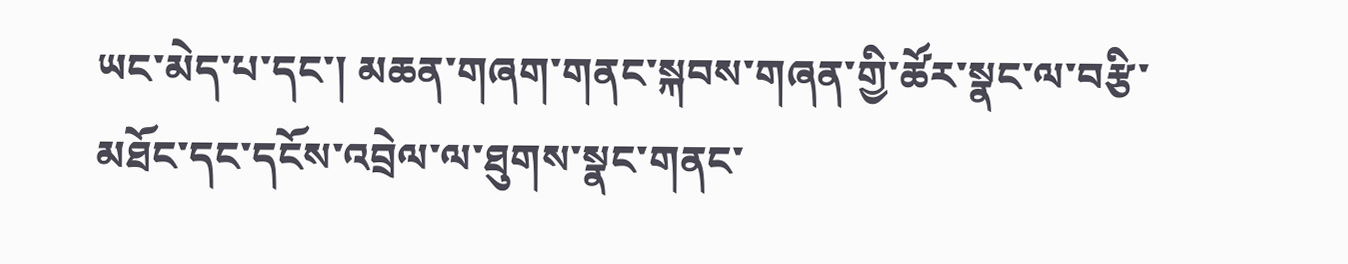ཡང་མེད་པ་དང་། མཆན་གཞག་གནང་སྐབས་གཞན་གྱི་ཚོར་སྣང་ལ་བརྩི་མཐོང་དང་དངོས་འབྲེལ་ལ་ཐུགས་སྣང་གནང་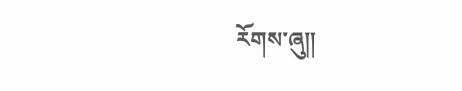རོགས་ཞུ༎